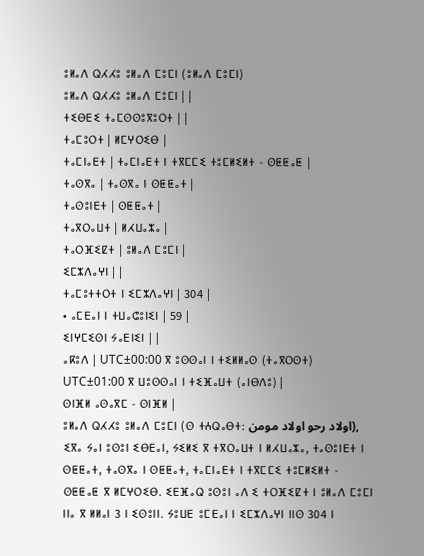ⵓⵍⴰⴷ ⵕⵃⵃⵓ ⵓⵍⴰⴷ ⵎⵓⵎⵏ (ⵓⵍⴰⴷ ⵎⵓⵎⵏ)
ⵓⵍⴰⴷ ⵕⵃⵃⵓ ⵓⵍⴰⴷ ⵎⵓⵎⵏ | |
ⵜⵉⴱⴹⵉ ⵜⴰⵎⵙⵙⵓⴳⵓⵔⵜ | |
ⵜⴰⵎⵓⵔⵜ | ⵍⵎⵖⵔⵉⴱ |
ⵜⴰⵎⵏⴰⴹⵜ | ⵜⴰⵎⵏⴰⴹⵜ ⵏ ⵜⴳⵎⵎⵉ ⵜⵓⵎⵍⵉⵍⵜ - ⵙⵟⵟⴰⵟ |
ⵜⴰⵙⴳⴰ | ⵜⴰⵙⴳⴰ ⵏ ⵙⵟⵟⴰⵜ |
ⵜⴰⵙⵓⵏⴹⵜ | ⵙⵟⵟⴰⵜ |
ⵜⴰⴳⵔⴰⵡⵜ | ⵍⵃⵡⴰⵣⴰ |
ⵜⴰⵔⴼⵉⵇⵜ | ⵓⵍⴰⴷ ⵎⵓⵎⵏ |
ⵉⵎⵣⴷⴰⵖⵏ | |
ⵜⴰⵎⵓⵜⵜⵔⵜ ⵏ ⵉⵎⵣⴷⴰⵖⵏ | 304 |
• ⴰⵎⴹⴰⵏ ⵏ ⵜⵡⴰⵛⵓⵏⵉⵏ | 59 |
ⵉⵏⵖⵎⵉⵙⵏ ⵢⴰⴹⵏⵉⵏ | |
ⴰⴽⵓⴷ | UTC±00:00 ⴳ ⵓⵙⵙⴰⵏ ⵏ ⵜⵉⵍⵍⴰⵙ (ⵜⴰⴳⵔⵙⵜ) UTC±01:00 ⴳ ⵡⵓⵙⵙⴰⵏ ⵏ ⵜⵉⴼⴰⵡⵜ (ⴰⵏⴱⴷⵓ) |
ⵙⵏⴼⵍ ⴰⵙⴰⴳⵎ - ⵙⵏⴼⵍ |
ⵓⵍⴰⴷ ⵕⵃⵃⵓ ⵓⵍⴰⴷ ⵎⵓⵎⵏ (ⵙ ⵜⵄⵕⴰⴱⵜ: اولاد رحو اولاد مومن), ⵉⴳⴰ ⵢⴰⵏ ⵓⵙⵓⵏ ⵉⴱⴹⴰⵏ, ⵢⵉⵍⵉ ⴳ ⵜⴳⵔⴰⵡⵜ ⵏ ⵍⵃⵡⴰⵣⴰ, ⵜⴰⵙⵓⵏⴹⵜ ⵏ ⵙⵟⵟⴰⵜ, ⵜⴰⵙⴳⴰ ⵏ ⵙⵟⵟⴰⵜ, ⵜⴰⵎⵏⴰⴹⵜ ⵏ ⵜⴳⵎⵎⵉ ⵜⵓⵎⵍⵉⵍⵜ - ⵙⵟⵟⴰⵟ ⴳ ⵍⵎⵖⵔⵉⴱ. ⵉⴹⴼⴰⵕ ⵓⵙⵓⵏ ⴰⴷ ⵉ ⵜⵔⴼⵉⵇⵜ ⵏ ⵓⵍⴰⴷ ⵎⵓⵎⵏ ⵏⵏⴰ ⴳ ⵍⵍⴰⵏ 3 ⵏ ⵉⵙⵓⵏⵏ. ⵢⵓⵡⴹ ⵓⵎⴹⴰⵏ ⵏ ⵉⵎⵣⴷⴰⵖⵏ ⵏⵏⵙ 304 ⵏ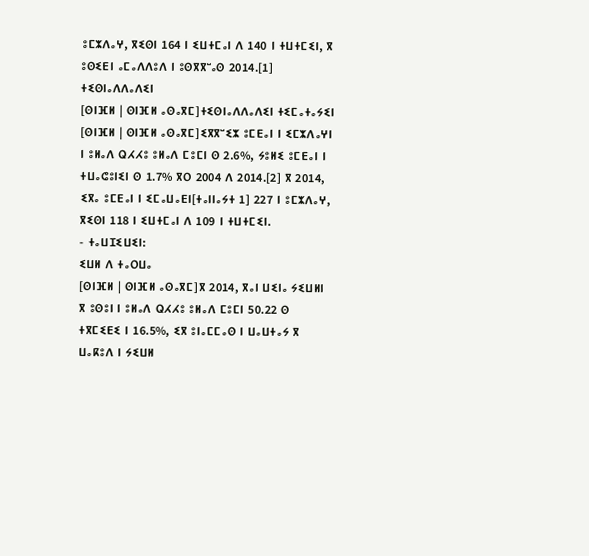ⵓⵎⵣⴷⴰⵖ, ⴳⵉⵙⵏ 164 ⵏ ⵉⵡⵜⵎⴰⵏ ⴷ 140 ⵏ ⵜⵡⵜⵎⵉⵏ, ⴳ ⵓⵙⵉⴹⵏ ⴰⵎⴰⴷⴷⵓⴷ ⵏ ⵓⵙⴳⴳⵯⴰⵙ 2014.[1]
ⵜⵉⵙⵏⴰⴷⴷⴰⴷⵉⵏ
[ⵙⵏⴼⵍ | ⵙⵏⴼⵍ ⴰⵙⴰⴳⵎ]ⵜⵉⵙⵏⴰⴷⴷⴰⴷⵉⵏ ⵜⵉⵎⴰⵜⴰⵢⵉⵏ
[ⵙⵏⴼⵍ | ⵙⵏⴼⵍ ⴰⵙⴰⴳⵎ]ⵉⴳⴳⵯⵉⵣ ⵓⵎⴹⴰⵏ ⵏ ⵉⵎⵣⴷⴰⵖⵏ ⵏ ⵓⵍⴰⴷ ⵕⵃⵃⵓ ⵓⵍⴰⴷ ⵎⵓⵎⵏ ⵙ 2.6%, ⵢⵓⵍⵉ ⵓⵎⴹⴰⵏ ⵏ ⵜⵡⴰⵛⵓⵏⵉⵏ ⵙ 1.7% ⴳⵔ 2004 ⴷ 2014.[2] ⴳ 2014, ⵉⴳⴰ ⵓⵎⴹⴰⵏ ⵏ ⵉⵎⴰⵡⴰⴹⵏ[ⵜⴰⵏⵏⴰⵢⵜ 1] 227 ⵏ ⵓⵎⵣⴷⴰⵖ, ⴳⵉⵙⵏ 118 ⵏ ⵉⵡⵜⵎⴰⵏ ⴷ 109 ⵏ ⵜⵡⵜⵎⵉⵏ.
- ⵜⴰⵡⵊⵉⵡⵉⵏ:
ⵉⵡⵍ ⴷ ⵜⴰⵔⵡⴰ
[ⵙⵏⴼⵍ | ⵙⵏⴼⵍ ⴰⵙⴰⴳⵎ]ⴳ 2014, ⴳⴰⵏ ⵡⵉⵏⴰ ⵢⵉⵡⵍⵏ ⴳ ⵓⵙⵓⵏ ⵏ ⵓⵍⴰⴷ ⵕⵃⵃⵓ ⵓⵍⴰⴷ ⵎⵓⵎⵏ 50.22 ⵙ ⵜⴳⵎⵉⴹⵉ ⵏ 16.5%, ⵉⴳ ⵓⵏⴰⵎⵎⴰⵙ ⵏ ⵡⴰⵡⵜⴰⵢ ⴳ ⵡⴰⴽⵓⴷ ⵏ ⵢⵉⵡⵍ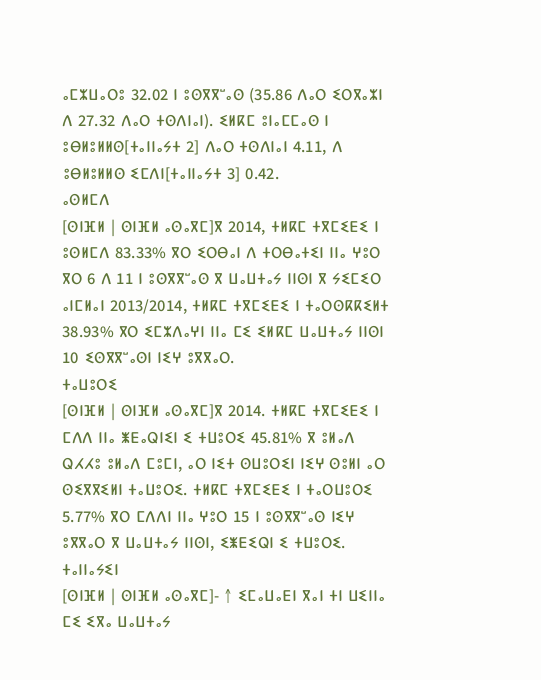ⴰⵎⵣⵡⴰⵔⵓ 32.02 ⵏ ⵓⵙⴳⴳⵯⴰⵙ (35.86 ⴷⴰⵔ ⵉⵔⴳⴰⵣⵏ ⴷ 27.32 ⴷⴰⵔ ⵜⵙⴷⵏⴰⵏ). ⵉⵍⴽⵎ ⵓⵏⴰⵎⵎⴰⵙ ⵏ ⵓⴱⵍⵓⵍⵍⵙ[ⵜⴰⵏⵏⴰⵢⵜ 2] ⴷⴰⵔ ⵜⵙⴷⵏⴰⵏ 4.11, ⴷ ⵓⴱⵍⵓⵍⵍⵙ ⵉⵎⴷⵏ[ⵜⴰⵏⵏⴰⵢⵜ 3] 0.42.
ⴰⵙⵍⵎⴷ
[ⵙⵏⴼⵍ | ⵙⵏⴼⵍ ⴰⵙⴰⴳⵎ]ⴳ 2014, ⵜⵍⴽⵎ ⵜⴳⵎⵉⴹⵉ ⵏ ⵓⵙⵍⵎⴷ 83.33% ⴳⵔ ⵉⵔⴱⴰⵏ ⴷ ⵜⵔⴱⴰⵜⵉⵏ ⵏⵏⴰ ⵖⵓⵔ ⴳⵔ 6 ⴷ 11 ⵏ ⵓⵙⴳⴳⵯⴰⵙ ⴳ ⵡⴰⵡⵜⴰⵢ ⵏⵏⵙⵏ ⴳ ⵢⵉⵎⵉⵔ ⴰⵏⵎⵍⴰⵏ 2013/2014, ⵜⵍⴽⵎ ⵜⴳⵎⵉⴹⵉ ⵏ ⵜⴰⵔⵙⴽⴽⵉⵍⵜ 38.93% ⴳⵔ ⵉⵎⵣⴷⴰⵖⵏ ⵏⵏⴰ ⵎⵉ ⵉⵍⴽⵎ ⵡⴰⵡⵜⴰⵢ ⵏⵏⵙⵏ 10 ⵉⵙⴳⴳⵯⴰⵙⵏ ⵏⵉⵖ ⵓⴳⴳⴰⵔ.
ⵜⴰⵡⵓⵔⵉ
[ⵙⵏⴼⵍ | ⵙⵏⴼⵍ ⴰⵙⴰⴳⵎ]ⴳ 2014. ⵜⵍⴽⵎ ⵜⴳⵎⵉⴹⵉ ⵏ ⵎⴷⴷ ⵏⵏⴰ ⵥⴹⴰⵕⵏⵉⵏ ⵉ ⵜⵡⵓⵔⵉ 45.81% ⴳ ⵓⵍⴰⴷ ⵕⵃⵃⵓ ⵓⵍⴰⴷ ⵎⵓⵎⵏ, ⴰⵔ ⵏⵉⵜ ⵙⵡⵓⵔⵉⵏ ⵏⵉⵖ ⵙⵓⵍⵏ ⴰⵔ ⵙⵉⴳⴳⵉⵍⵏ ⵜⴰⵡⵓⵔⵉ. ⵜⵍⴽⵎ ⵜⴳⵎⵉⴹⵉ ⵏ ⵜⴰⵔⵡⵓⵔⵉ 5.77% ⴳⵔ ⵎⴷⴷⵏ ⵏⵏⴰ ⵖⵓⵔ 15 ⵏ ⵓⵙⴳⴳⵯⴰⵙ ⵏⵉⵖ ⵓⴳⴳⴰⵔ ⴳ ⵡⴰⵡⵜⴰⵢ ⵏⵏⵙⵏ, ⵉⵥⴹⵉⵕⵏ ⵉ ⵜⵡⵓⵔⵉ.
ⵜⴰⵏⵏⴰⵢⵉⵏ
[ⵙⵏⴼⵍ | ⵙⵏⴼⵍ ⴰⵙⴰⴳⵎ]- ↑ ⵉⵎⴰⵡⴰⴹⵏ ⴳⴰⵏ ⵜⵏ ⵡⵉⵏⵏⴰ ⵎⵉ ⵉⴳⴰ ⵡⴰⵡⵜⴰⵢ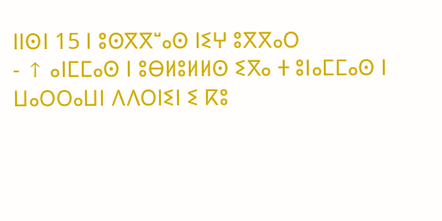ⵏⵏⵙⵏ 15 ⵏ ⵓⵙⴳⴳⵯⴰⵙ ⵏⵉⵖ ⵓⴳⴳⴰⵔ
- ↑ ⴰⵏⵎⵎⴰⵙ ⵏ ⵓⴱⵍⵓⵍⵍⵙ ⵉⴳⴰ ⵜ ⵓⵏⴰⵎⵎⴰⵙ ⵏ ⵡⴰⵔⵔⴰⵡⵏ ⴷⴷⵔⵏⵉⵏ ⵉ ⴽⵓ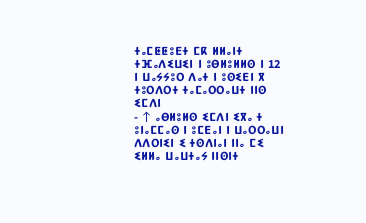ⵜⴰⵎⵟⵟⵓⴹⵜ ⵎⴽ ⵍⵍⴰⵏⵜ ⵜⴼⴰⴷⵉⵡⵉⵏ ⵏ ⵓⴱⵍⵓⵍⵍⵙ ⵏ 12 ⵏ ⵡⴰⵢⵢⵓⵔ ⴷⴰⵜ ⵏ ⵓⵙⵉⴹⵏ ⴳ ⵜⵓⵔⴷⵔⵜ ⵜⴰⵎⴰⵔⵔⴰⵡⵜ ⵏⵏⵙ ⵉⵎⴷⵏ
- ↑ ⴰⴱⵍⵓⵍⵙ ⵉⵎⴷⵏ ⵉⴳⴰ ⵜ ⵓⵏⴰⵎⵎⴰⵙ ⵏ ⵓⵎⴹⴰⵏ ⵏ ⵡⴰⵔⵔⴰⵡⵏ ⴷⴷⵔⵏⵉⵏ ⵉ ⵜⵙⴷⵏⴰⵏ ⵏⵏⴰ ⵎⵉ ⵉⵍⵍⴰ ⵡⴰⵡⵜⴰⵢ ⵏⵏⵙⵏⵜ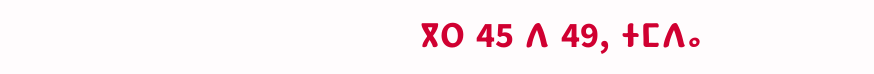ⴳⵔ 45 ⴷ 49, ⵜⵎⴷⴰ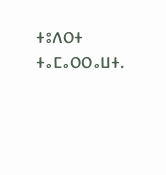ⵜⵓⴷⵔⵜ ⵜⴰⵎⴰⵔⵔⴰⵡⵜ.